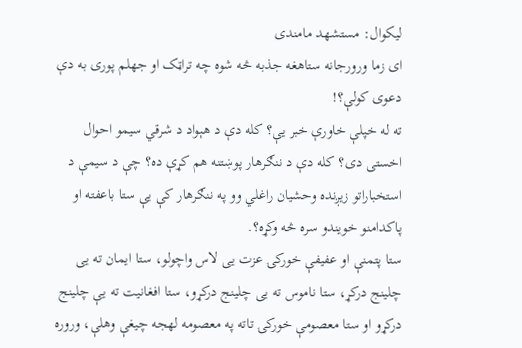لیکوال: مستشهد مامندی
ای زما ورورجانه ستاهغه جذبه څه شوه چه تراټک او جهلم پوری به دې دعوی کولې؟!
ته له خپلې خاورې خبر یې؟ کله دې د هېواد د شرقي سیمو احوال اخستی دی؟ کله دې د ننګرهار پوښتنه هم کړې ده؟ چې د سیمې د استخباراتو زیږنده وحشيان راغلي وو په ننګرهار کې يې ستا باعفته او پاکدامنو خویندو سره څه وکړه؟.
ستا پتمنې او عفیفې خورکۍ عزت یی لاس واچولو، ستا ایمان ته یی چلینج درکړ، ستا ناموس ته یی چلینج درکړو، ستا افغانیت ته یې چلینج درکړو او ستا معصومې خوركۍ تاته په معصومه لهجه چیغې وهلې، وروره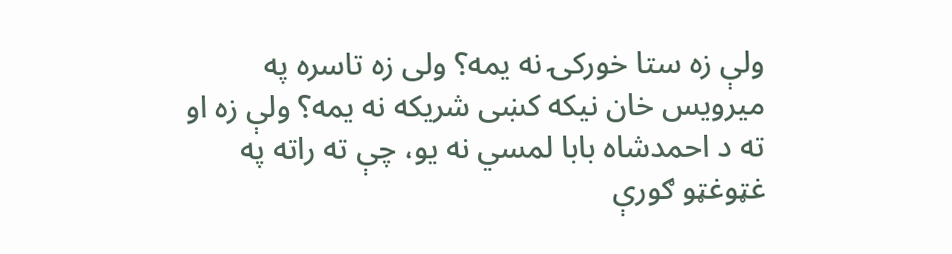ولې زه ستا خوركۍ نه یمه؟ ولی زه تاسره په میرویس خان نیکه کښی شریکه نه یمه؟ ولې زه او ته د احمدشاه بابا لمسي نه یو، چې ته راته په غټوغټو ګورې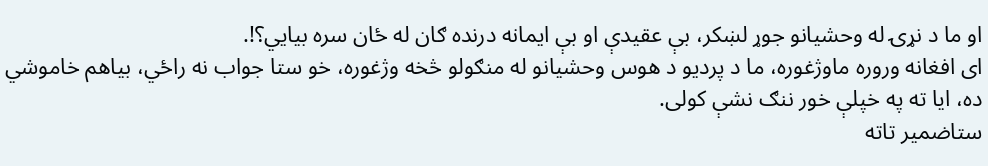او ما د نړۍ له وحشیانو جوړ لښکر، بې عقیدې او بې ایمانه درنده ګان له ځان سره بیایي؟!.
ای افغانه وروره ماوژغوره، ما د پردیو د هوس وحشیانو له منګولو څخه وژغوره، خو ستا جواب نه راځي، بیاهم خاموشي ده، ایا ته په خپلې خور ننګ نشې کولی.
ستاضمیر تاته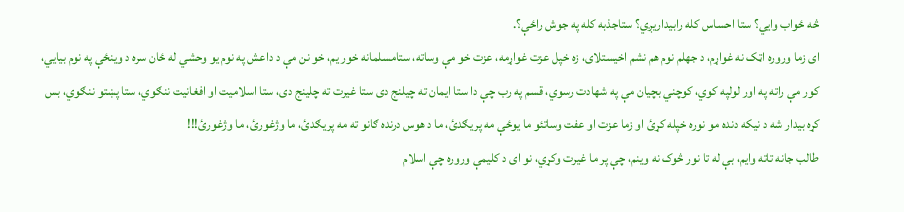څه ځواب وايي؟ ستا احساس کله رابیداریږي؟ ستاجذبه کله په جوش راځې؟.
ای زما وروره اټک نه غواړم، د جهلم نوم هم نشم اخیستلای، زه خپل عزت غواړمه، عزت خو مې وساته، ستامسلمانه خور یم، خو نن مې د داعش په نوم یو وحشي له ځان سره د وینځې په نوم بیایي، کور مې راته په اور لولپه کوي، کوچني بچيان مې په شهادت رسوي، قسم په رب چې دا ستا ایمان ته چیلنج دی ستا غیرت ته چلینج دی، ستا اسلامیت او افغانیت ننګوي، ستا پښتو ننګوي، بس کړه بیدار شه د نیکه دنده مو نوره خپله کړئ او زما عزت او عفت وساتئو ما یوځې مه پریګدئ، ما د هوس درنده ګانو ته مه پریګدئ، ما وژغورئ، ما وژغورئ!!!
طالب جانه تاته وایم، بې له تا نور څوک نه وینم، چې پر ما غیرت وکړي، نو ای د کلیمې وروره چې اسلام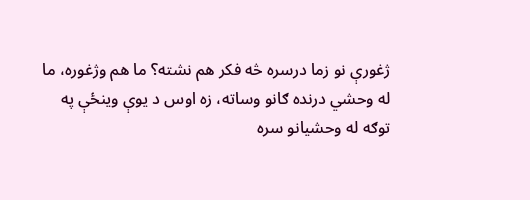ژغورې نو زما درسره څه فکر هم نشته؟ ما هم وژغوره، ما له وحشي درنده ګانو وساته، زه اوس د یوې وینځې په توګه له وحشیانو سره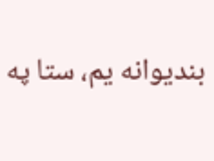بندیوانه یم، ستا په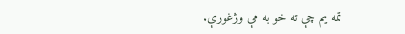تمه یم چې ته خو به مې وژغورې.